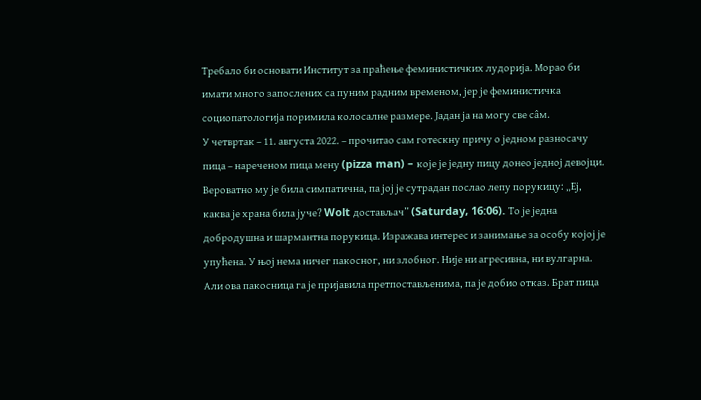Требало би основати Институт за праћење феминистичких лудорија. Морао би имати много запослених са пуним радним временом, јер је феминистичка социопатологија поримила колосалне размере. Јадан ја на могу све сâм.
У четвртак – 11. августа 2022. – прочитао сам готескну причу о једном разносачу пица – нареченом пица мену (pizza man) – које је једну пицу донео једној девојци. Вероватно му је била симпатична, па јој је сутрадан послао лепу порукицу: „Еј, каква је храна била јуче? Wolt достављач” (Saturday, 16:06). То је једна добродушна и шармантна порукица. Изражава интерес и занимање за особу којој је упућена. У њој нема ничег пакосног, ни злобног. Није ни агресивна, ни вулгарна. Али ова пакосница га је пријавила претпостављенима, па је добио отказ. Брат пица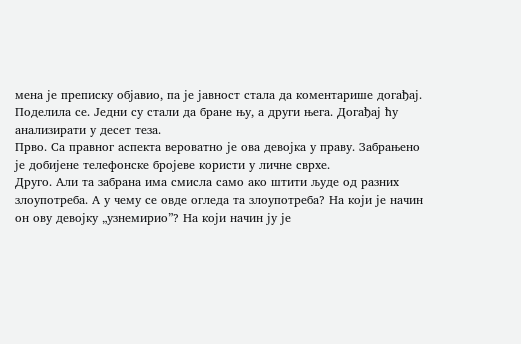мена је преписку објавио, па је јавност стала да коментарише догађај. Поделила се. Једни су стали да бране њу, а други њега. Догађај ћу анализирати у десет теза.
Прво. Са правног аспекта вероватно је ова девојка у праву. Забрањено је добијене телефонске бројеве користи у личне сврхе.
Друго. Али та забрана има смисла само ако штити људе од разних злоупотреба. А у чему се овде огледа та злоупотреба? На који је начин он ову девојку „узнемирио”? На који начин ју је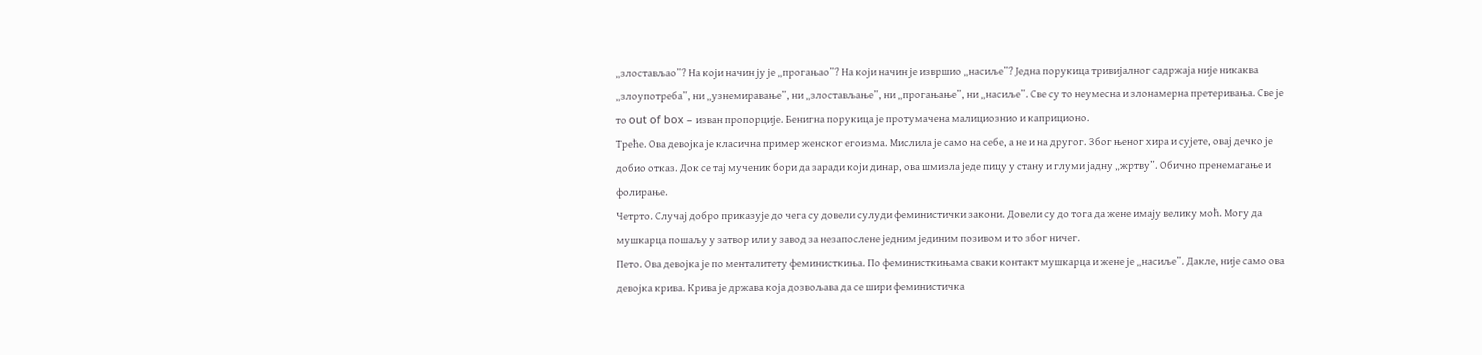„злостављао”? На који начин ју је „прогањао”? На који начин је извршио „насиље”? Једна порукица тривијалног садржаја није никаква „злоупотреба”, ни „узнемиравање”, ни „злостављање”, ни „прогањање”, ни „насиље”. Све су то неумесна и злонамерна претеривања. Све је то out of box – изван пропорције. Бенигна порукица је протумачена малициознио и каприционо.
Треће. Ова девојка је класична пример женског егоизма. Мислила је само на себе, а не и на другог. Због њеног хира и сујете, овај дечко је добио отказ. Док се тај мученик бори да заради који динар, ова шмизла једе пицу у стану и глуми јадну „жртву”. Обично пренемагање и фолирање.
Четрто. Случај добро приказује до чега су довели сулуди феминистички закони. Довели су до тога да жене имају велику моћ. Могу да мушкарца пошаљу у затвор или у завод за незапослене једним јединим позивом и то због ничег.
Пето. Ова девојка је по менталитету феминисткиња. По феминисткињама сваки контакт мушкарца и жене је „насиље”. Дакле, није само ова девојка крива. Крива је држава која дозвољава да се шири феминистичка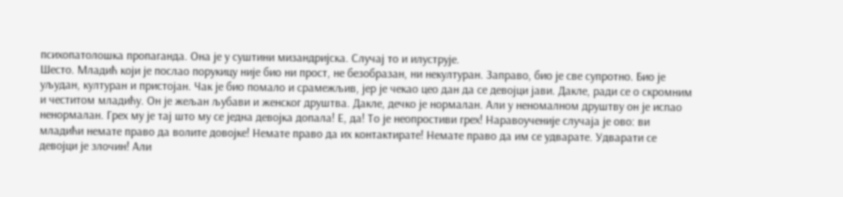психопатолошка пропаганда. Она је у суштини мизандријска. Случај то и илуструје.
Шесто. Младић који је послао порукицу није био ни прост, не безобразан, ни некултуран. Заправо, био је све супротно. Био је уљудан, културан и пристојан. Чак је био помало и срамежљив, јер је чекао цео дан да се девојци јави. Дакле, ради се о скромним и честитом младићу. Он је жељан љубави и женског друштва. Дакле, дечко је нормалан. Али у неномалном друштву он је испао ненормалан. Грех му је тај што му се једна девојка допала! Е, да! То је неопростиви грех! Наравоученије случаја је ово: ви младићи немате право да волите довојке! Немате право да их контактирате! Немате право да им се удварате. Удварати се девојци је злочин! Али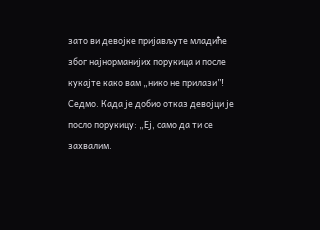зато ви девојке пријављуте младиће због најнорманијих порукица и после кукајте како вам „нико не прилази”!
Седмо. Када је добио отказ девојци је посло порукицу: „Еј, само да ти се захвалим.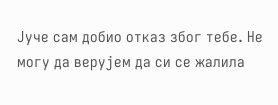Јуче сам добио отказ због тебе. Не могу да верујем да си се жалила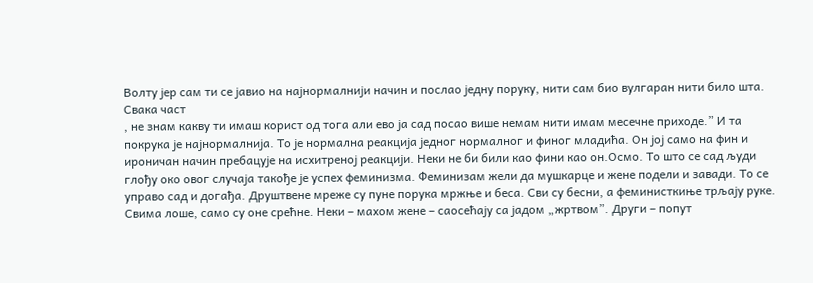Волту јер сам ти се јавио на најнормалнији начин и послао једну поруку, нити сам био вулгаран нити било шта.
Свака част
, не знам какву ти имаш корист од тога али ево ја сад посао више немам нити имам месечне приходе.” И та покрука је најнормалнија. То је нормална реакција једног нормалног и финог младића. Он јој само на фин и ироничан начин пребацује на исхитреној реакцији. Неки не би били као фини као он.Осмо. То што се сад људи глођу око овог случаја такође је успех феминизма. Феминизам жели да мушкарце и жене подели и завади. То се управо сад и догађа. Друштвене мреже су пуне порука мржње и беса. Сви су бесни, а феминисткиње трљају руке. Свима лоше, само су оне срећне. Неки – махом жене – саосећају са јадом „жртвом”. Други – попут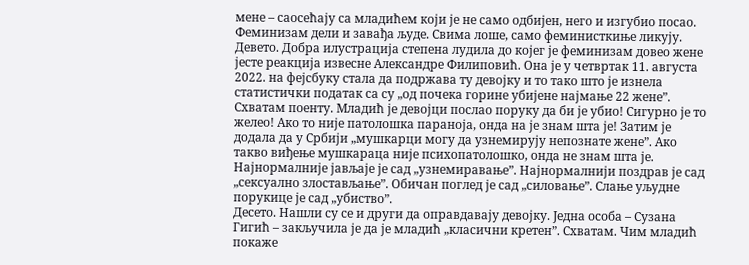мене – саосећају са младићем који је не само одбијен, него и изгубио посао. Феминизам дели и завађа људе. Свима лоше, само феминисткиње ликују.
Девето. Добра илустрација степена лудила до којег је феминизам довео жене јесте реакција извесне Александре Филиповић. Она је у четвртак 11. августа 2022. на фејсбуку стала да подржава ту девојку и то тако што је изнела статистички податак са су „од почека горине убијене најмање 22 жене”. Схватам поенту. Младић је девојци послао поруку да би је убио! Сигурно је то желео! Ако то није патолошка параноја, онда на је знам шта је! Затим је додала да у Србији „мушкарци могу да узнемирују непознате жене”. Ако такво виђење мушкараца није психопатолошко, онда не знам шта је. Најнормалније јављаје је сад „узнемиравање”. Најнормалнији поздрав је сад „сексуално злостављање”. Обичан поглед је сад „силовање”. Слање уљудне порукице је сад „убиство”.
Десето. Нашли су се и други да оправдавају девојку. Једна особа – Сузана Гигић – закључила је да је младић „класични кретен”. Схватам. Чим младић покаже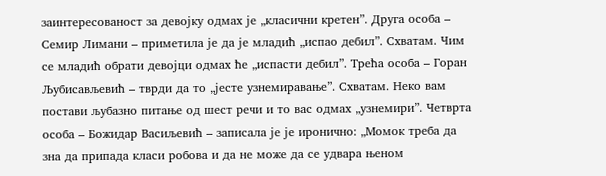заинтересованост за девојку одмах је „класични кретен”. Друга особа – Семир Лимани – приметила је да је младић „испао дебил”. Схватам. Чим се младић обрати девојци одмах ће „испасти дебил”. Трећа особа – Горан Љубисављевић – тврди да то „јесте узнемиравање”. Схватам. Неко вам постави љубазно питање од шест речи и то вас одмах „узнемири”. Четврта особа – Божидар Васиљевић – записала је је иронично: „Момок треба да зна да припада класи робова и да не може да се удвара њеном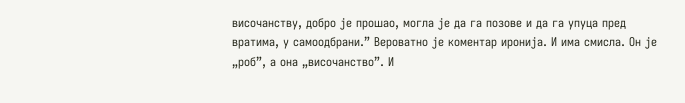височанству, добро је прошао, могла је да га позове и да га упуца пред вратима, у самоодбрани.” Вероватно је коментар иронија. И има смисла. Он је „роб”, а она „височанство”. И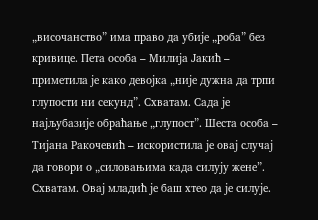„височанство” има право да убије „роба” без кривице. Пета особа – Милија Јакић – приметила је како девојка „није дужна да трпи глупости ни секунд”. Схватам. Сада је најљубазије обраћање „глупост”. Шеста особа – Тијана Ракочевић – искористила је овај случај да говори о „силовањима када силују жене”. Схватам. Овај младић је баш хтео да је силује.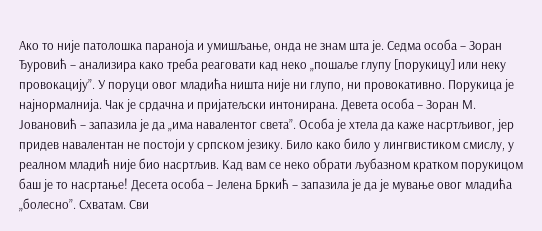Ако то није патолошка параноја и умишљање, онда не знам шта је. Седма особа – Зоран Ђуровић – анализира како треба реаговати кад неко „пошаље глупу [порукицу] или неку провокацију”. У поруци овог младића ништа није ни глупо, ни провокативно. Порукица је најнормалнија. Чак је срдачна и пријатељски интонирана. Девета особа – Зоран М. Јовановић – запазила је да „има навалентог света”. Особа је хтела да каже насртљивог, јер придев навалентан не постоји у српском језику. Било како било у лингвистиком смислу, у реалном младић није био насртљив. Кад вам се неко обрати љубазном кратком порукицом баш је то насртање! Десета особа – Јелена Бркић – запазила је да је мување овог младића „болесно”. Схватам. Сви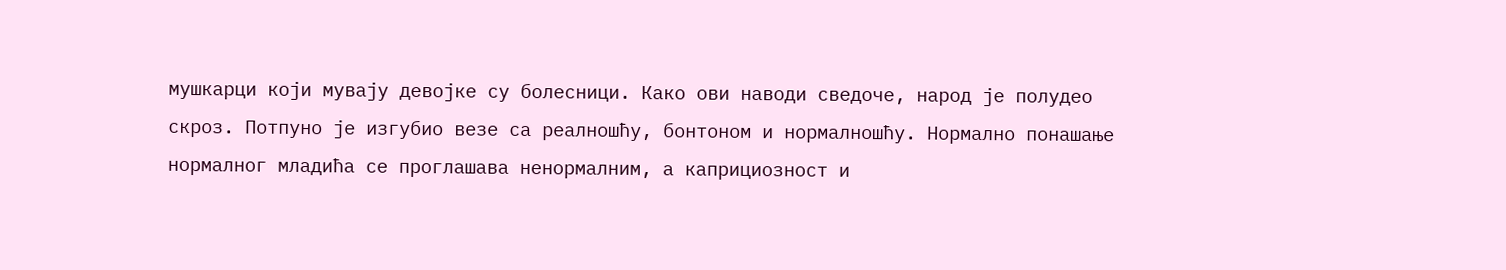мушкарци који мувају девојке су болесници. Како ови наводи сведоче, народ је полудео скроз. Потпуно је изгубио везе са реалношћу, бонтоном и нормалношћу. Нормално понашање нормалног младића се проглашава ненормалним, а каприциозност и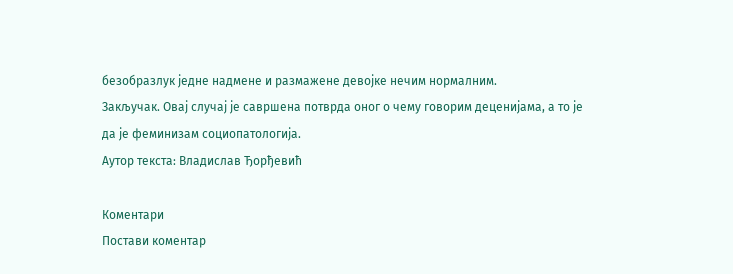безобразлук једне надмене и размажене девојке нечим нормалним.
Закључак. Овај случај је савршена потврда оног о чему говорим деценијама, а то је да је феминизам социопатологија.
Аутор текста: Владислав Ђорђевић

Коментари
Постави коментар